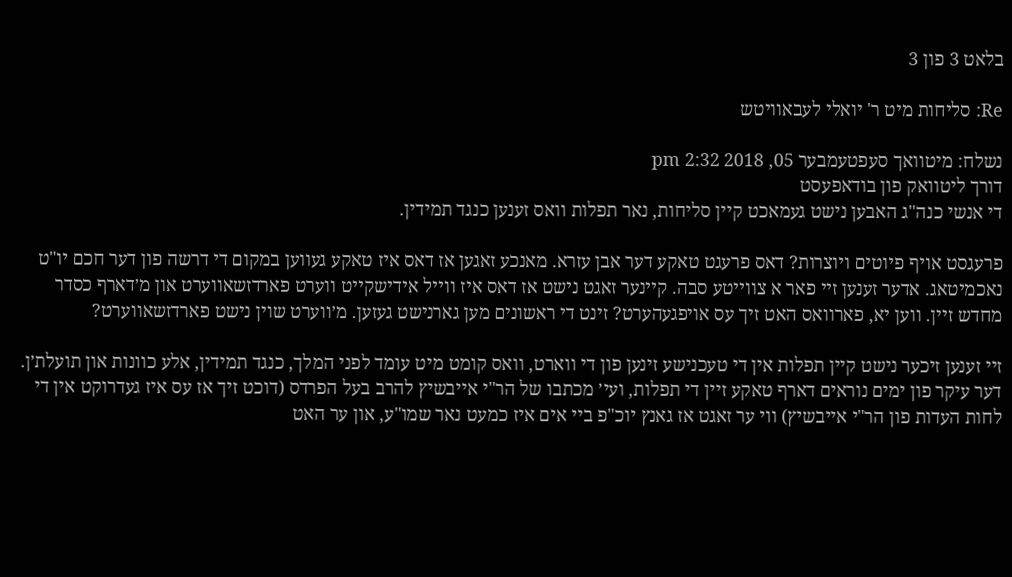בלאט 3 פון 3

Re: סליחות מיט ר' יואלי לעבאוויטש

נשלח: מיטוואך סעפטעמבער 05, 2018 2:32 pm
דורך ליטוואק פון בודאפעסט
די אנשי כנה"ג האבען נישט געמאכט קיין סליחות, נאר תפלות וואס זענען כנגד תמידין.

פרעגסט אויף פיוטים ויוצרות? דאס פרעגט טאקע דער אבן עזרא. מאנכע זאגען אז דאס איז טאקע געווען במקום די דרשה פון דער חכם יו"ט נאכמיטאג. אדער זענען זיי פאר א צווייטע סבה. קיינער זאגט נישט אז דאס איז ווייל אידישקייט ווערט פארדזשאווערט און מ׳דארף כסדר מחדש זיין. ווען יא, פארוואס האט זיך עס אויפגעהערט? זינט די ראשונים מען גארנישט געזען. מ׳ווערט שוין נישט פארדזשאווערט?

זיי זענען זיכער נישט קיין תפלות אין די טעכנישע זינען פון די ווארט, וואס קומט מיט עומד לפני המלך, כנגד תמידין, אלע כוונות און תועלת׳ן. דער עיקר פון ימים נוראים דארף טאקע זיין די תפלות, ועי׳ מכתבו של הר"י אייבשיץ להרב בעל הפרדס (דוכט זיך אז עס איז געדרוקט אין די לחות העדות פון הר"י אייבשיץ) ווי ער זאגט אז גאנץ יוכ"פ ביי אים איז כמעט נאר שמו"ע, און ער האט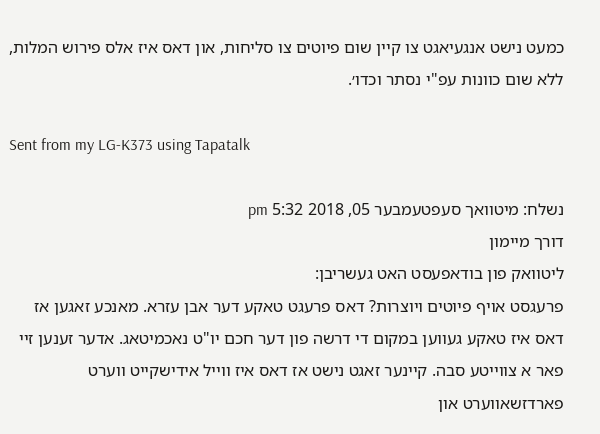כמעט נישט אנגעיאגט צו קיין שום פיוטים צו סליחות, און דאס איז אלס פירוש המלות, ללא שום כוונות עפ"י נסתר וכדו׳.

Sent from my LG-K373 using Tapatalk

נשלח: מיטוואך סעפטעמבער 05, 2018 5:32 pm
דורך מיימון
ליטוואק פון בודאפעסט האט געשריבן:
פרעגסט אויף פיוטים ויוצרות? דאס פרעגט טאקע דער אבן עזרא. מאנכע זאגען אז דאס איז טאקע געווען במקום די דרשה פון דער חכם יו"ט נאכמיטאג. אדער זענען זיי פאר א צווייטע סבה. קיינער זאגט נישט אז דאס איז ווייל אידישקייט ווערט פארדזשאווערט און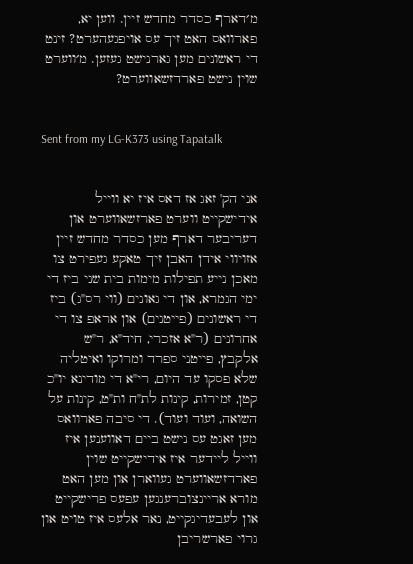מ׳דארף כסדר מחדש זיין. ווען יא, פארוואס האט זיך עס אויפגעהערט? זינט די ראשונים מען גארנישט געזען. מ׳ווערט שוין נישט פארדזשאווערט?


Sent from my LG-K373 using Tapatalk


אני הק' זאג אז דאס איז יא ווייל אידישקייט ווערט פארזשאווערט און דעריבער דארף מען כסדר מחדש זיין אזויווי אידן האבן זיך טאקע געפירט צו מאכן נייע תפילות מימות בית שני ביז די ימי הגמרא, און די גאונים (ווי רס"ג) ביז די ראשונים (פייטנים) און אראפ צו די אחרונים (ר"א אזכרי, חיד"א, ר"ש אלקבץ, פייטני ספרד ומרוקו ואיטליה שלא פסקו עד היום, רי"א די מודינא יו"כ קטן, זמירות, קינות לת"ח ות"ט, קינות על השואה, ועוד ועוד). די סיבה פארוואס מען זאגט עס נישט ביים דאווענען איז ווייל ליידער איז אידישקייט שוין פארדזשאווערט געווארן און מען האט מורא אריינצוברענגען עפעס פרישקייט און לעבעדיגקייט, נאר אלעס איז טויט און גרוי פארשריבן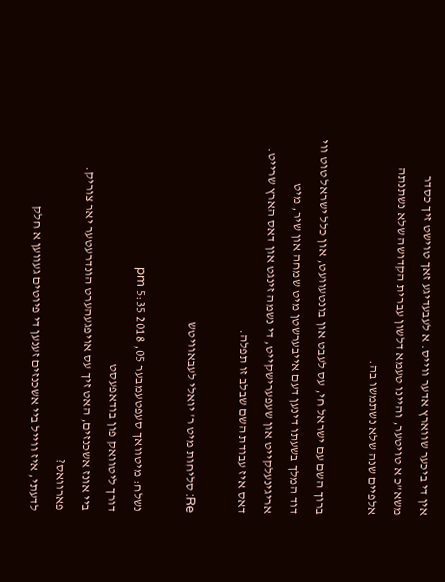אין די ביכער שווארץ אדער ווייס. א לעבעדיגע זאך טוישט זיך כסדר משא"כ א טויטער, והיינו טעמא דלשון עברית הקדושה שלא נשתנתה אלפיים שנה שלא נשתמשו בה.

ברוך השם עם ישראל חי, עס לעבט און בונטעוועט, און כלל ישראל טוט ווי דוד המלך בשעתו דינען דעם אייבערשטן מיט שמחה און שיר, מיט אריגינעלקייט און שעפערישקייט, די נשמה זינגט און דאס הארץ שרייט. דאס איז עבודת השם שבלב זו תפלה.

Re: סליחות מיט ר' יואלי לעבאוויטש

נשלח: מיטוואך סעפטעמבער 05, 2018 5:35 pm
דורך ליטוואק פון בודאפעסט
ביי אונז אשכנזים, האט זיך עס אויפגעהערט הונדרעטער יאר צוריק. פארוואס?
לדעתי, איז ווייל ביי אשכנזים זענען די פיוטים געווען א חלק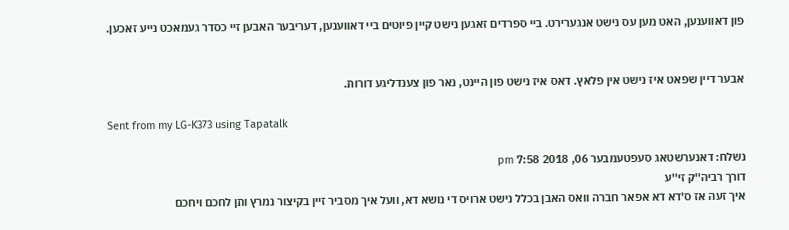פון דאווענען, האט מען עס נישט אנגערירט. ביי ספרדים זאגען נישט קיין פיוטים ביי דאווענען, דעריבער האבען זיי כסדר געמאכט נייע זאכען.


אבער דיין שפאט איז נישט אין פלאץ. דאס איז נישט פון היינט, נאר פון צענדליגע דורות.

Sent from my LG-K373 using Tapatalk

נשלח: דאנערשטאג סעפטעמבער 06, 2018 7:58 pm
דורך רביה''ק זי''ע
איך זעה אז ס'דא דא אפאר חברה וואס האבן בכלל נישט ארויס די נושא דא, וועל איך מסביר זיין בקיצור נמרץ ותן לחכם ויחכם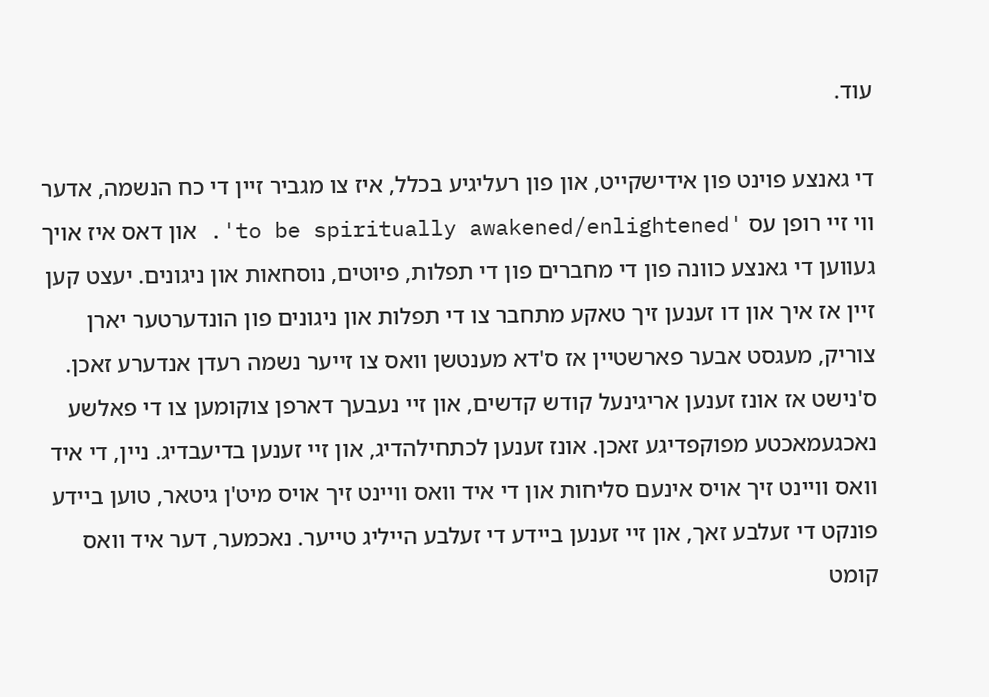עוד.

די גאנצע פוינט פון אידישקייט, און פון רעליגיע בכלל, איז צו מגביר זיין די כח הנשמה, אדער ווי זיי רופן עס 'to be spiritually awakened/enlightened'. און דאס איז אויך געווען די גאנצע כוונה פון די מחברים פון די תפלות, פיוטים, נוסחאות און ניגונים. יעצט קען זיין אז איך און דו זענען זיך טאקע מתחבר צו די תפלות און ניגונים פון הונדערטער יארן צוריק, מעגסט אבער פארשטיין אז ס'דא מענטשן וואס צו זייער נשמה רעדן אנדערע זאכן. ס'נישט אז אונז זענען אריגינעל קודש קדשים, און זיי נעבעך דארפן צוקומען צו די פאלשע נאכגעמאכטע מפוקפדיגע זאכן. אונז זענען לכתחילהדיג, און זיי זענען בדיעבדיג. ניין, די איד וואס וויינט זיך אויס אינעם סליחות און די איד וואס וויינט זיך אויס מיט'ן גיטאר, טוען ביידע פונקט די זעלבע זאך, און זיי זענען ביידע די זעלבע הייליג טייער. נאכמער, דער איד וואס קומט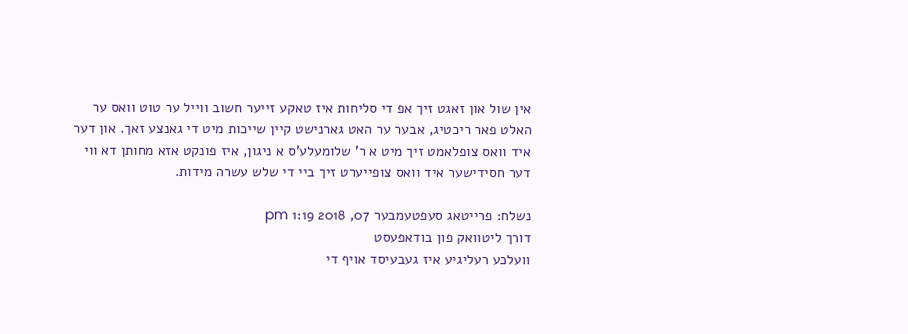אין שול און זאגט זיך אפ די סליחות איז טאקע זייער חשוב ווייל ער טוט וואס ער האלט פאר ריכטיג, אבער ער האט גארנישט קיין שייכות מיט די גאנצע זאך. און דער איד וואס צופלאמט זיך מיט א ר' שלומעלע'ס א ניגון, איז פונקט אזא מחותן דא ווי דער חסידישער איד וואס צופייערט זיך ביי די שלש עשרה מידות.

נשלח: פרייטאג סעפטעמבער 07, 2018 1:19 pm
דורך ליטוואק פון בודאפעסט
וועלכע רעליגיע איז געבעיסד אויף די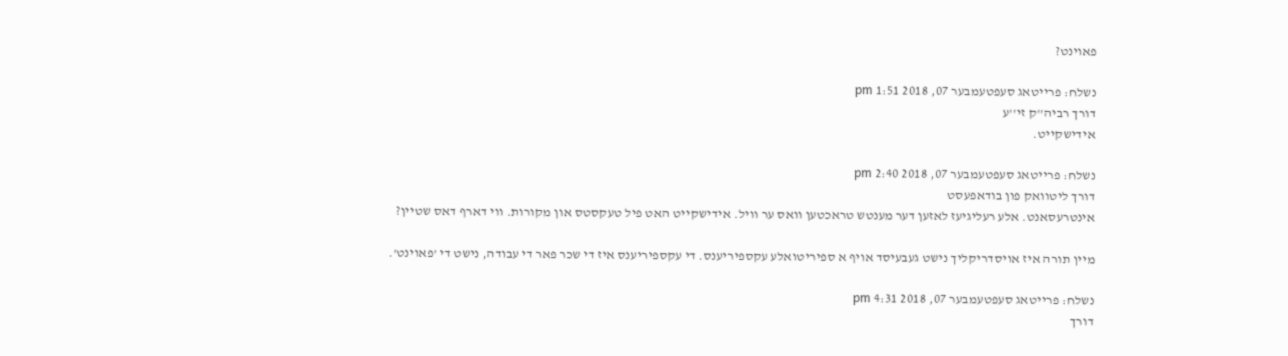פאוינט?

נשלח: פרייטאג סעפטעמבער 07, 2018 1:51 pm
דורך רביה''ק זי''ע
אידישקייט.

נשלח: פרייטאג סעפטעמבער 07, 2018 2:40 pm
דורך ליטוואק פון בודאפעסט
אינטרעסאנט. אלע רעליגיעז לאזען דער מענטש טראכטען וואס ער וויל. אידישקייט האט פיל טעקסטס און מקורות. ווי דארף דאס שטיין?

מיין תורה איז אויסדריקליך נישט געבעיסד אויף א ספיריטואלע עקספיריענס. די עקספיריענס איז די שכר פאר די עבודה, נישט די 'פאוינט'.

נשלח: פרייטאג סעפטעמבער 07, 2018 4:31 pm
דורך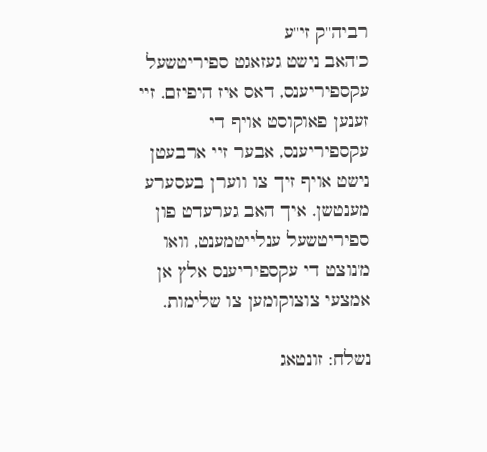רביה''ק זי''ע
כ'האב נישט געזאגט ספיריטשעל עקספיריענס, דאס איז היפיזם. זיי זענען פאוקוסט אויף די עקספיריענס, אבער זיי ארבעטן נישט אויף זיך צו ווערן בעסערע מענטשן. איך האב גערעדט פון ספיריטשעל ענלייטמענט, וואו מ'נוצט די עקספיריענס אלץ אן אמצעי צוצוקומען צו שלימות.

נשלח: זונטאג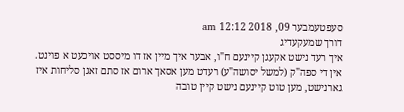סעפטעמבער 09, 2018 12:12 am
דורך שמעקעדיג
איך רעד נישט אקעגן קיינעם ח"ו, אבער איך מיין אז דו מיססט אויכעט א פוינט. אין די ספה"ק (למשל יסושה"ע) רעדט מען אסאך ארום אז סתם זאגן סליחות איז גארנישט, מען טוט קיינעם נישט קיין טובה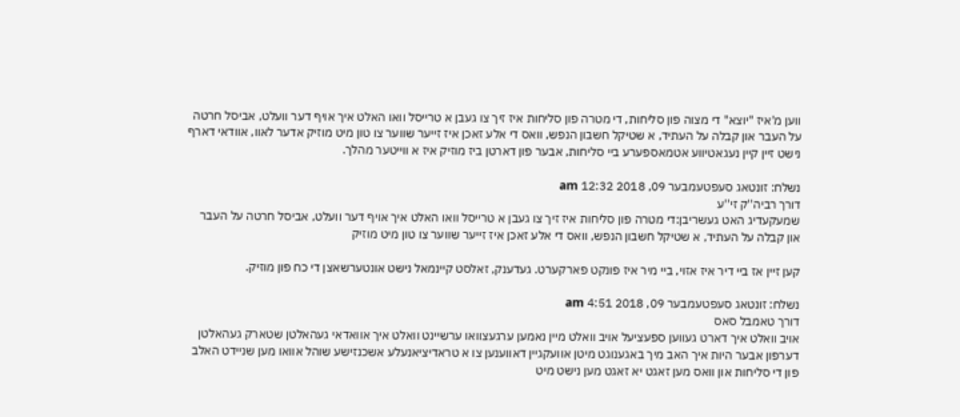ווען מ'איז "יוצא" די מצוה פון סליחות, די מטרה פון סליחות איז זיך צו געבן א טרייסל וואו האלט איך אויף דער וועלט, אביסל חרטה על העבר און קבלה על העתיד, א שטיקל חשבון הנפש, וואס די אלע זאכן איז זייער שווער צו טון מיט מוזיק אדער לאוו, אוודאי דארף נישט זיין קיין נעגאטיווע אטמאספערע ביי סליחות, אבער פון דארטן ביז מוזיק איז א ווייטער מהלך.

נשלח: זונטאג סעפטעמבער 09, 2018 12:32 am
דורך רביה''ק זי''ע
שמעקעדיג האט געשריבן:די מטרה פון סליחות איז זיך צו געבן א טרייסל וואו האלט איך אויף דער וועלט, אביסל חרטה על העבר און קבלה על העתיד, א שטיקל חשבון הנפש, וואס די אלע זאכן איז זייער שווער צו טון מיט מוזיק

קען זיין אז ביי דיר איז אזוי, ביי מיר איז פונקט פארקערט. געדענק, זאלסט קיינמאל נישט אונטערשאצן די כח פון מוזיק.

נשלח: זונטאג סעפטעמבער 09, 2018 4:51 am
דורך טאמבל סאס
אויב וואלט איך דארט געווען ספעציעל אויב וואלט מיין נאמען ערגעצוואו ערשיינט וואלט איך אוואדאי געהאלטן שטארק געהאלטן דערפון אבער היות איך האב מיך באגענוגט מיטן אוועקגיין דאווענען צו א טראדיציאנעלע אשכנזישע שוהל אוואו מען שניידט האלב פון די סליחות און וואס מען זאגט יא זאגט מען נישט מיט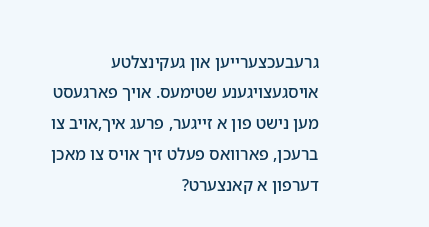גרעבעכצערייען און געקינצלטע אויסגעצויגענע שטימעס. אויך פארגעסט מען נישט פון א זייגער, פרעג איך,אויב צו ברעכן, פארוואס פעלט זיך אויס צו מאכן דערפון א קאנצערט?